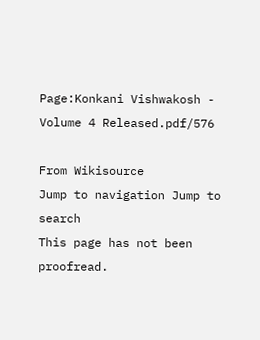Page:Konkani Vishwakosh - Volume 4 Released.pdf/576

From Wikisource
Jump to navigation Jump to search
This page has not been proofread.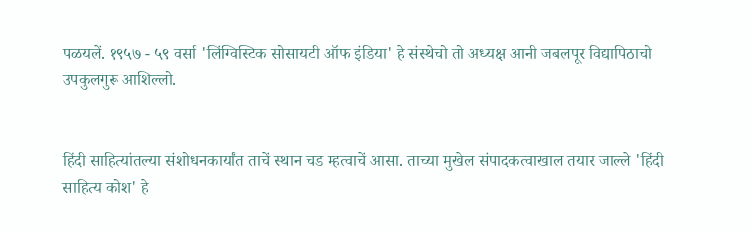पळयलें. १९५७ - ५९ वर्सा 'लिंग्विस्टिक सोसायटी ऑफ इंडिया' हे संस्थेचो तो अध्यक्ष आनी जबलपूर विद्यापिठाचो उपकुलगुरू आशिल्लो.


हिंदी साहित्यांतल्या संशोधनकार्यांत ताचें स्थान चड म्हत्वाचें आसा. ताच्या मुखेल संपादकत्वाखाल तयार जाल्ले 'हिंदी साहित्य कोश' हे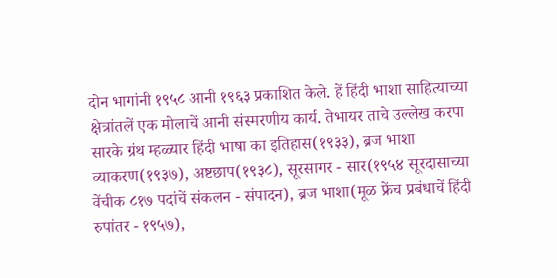दोन भागांनी १९५८ आनी १९६३ प्रकाशित केले. हें हिंदी भाशा साहित्याच्या क्षेत्रांतलें एक मोलाचें आनी संस्मरणीय कार्य. तेभायर ताचे उल्लेख करपा सारके ग्रंथ म्हळ्यार हिंदी भाषा का इतिहास(१९३३), ब्रज भाशा व्याकरण(१९३७), अष्टछाप(१९३८), सूरसागर - सार(१९५४ सूरदासाच्या वेंचीक ८१७ पदांचें संकलन - संपादन), ब्रज भाशा(मूळ फ्रेंच प्रबंधाचें हिंदी रुपांतर - १९५७),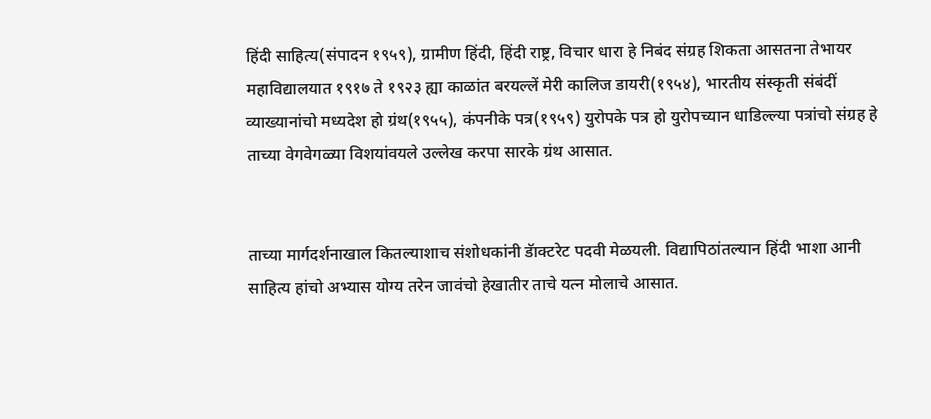हिंदी साहित्य(संपादन १९५९), ग्रामीण हिंदी, हिंदी राष्ट्र, विचार धारा हे निबंद संग्रह शिकता आसतना तेभायर महाविद्यालयात १९१७ ते १९२३ ह्या काळांत बरयल्लें मेरी कालिज डायरी(१९५४), भारतीय संस्कृती संबंदीं व्याख्यानांचो मध्यदेश हो ग्रंथ(१९५५), कंपनीके पत्र(१९५९) युरोपके पत्र हो युरोपच्यान धाडिल्ल्या पत्रांचो संग्रह हे ताच्या वेगवेगळ्या विशयांवयले उल्लेख करपा सारके ग्रंथ आसात.


ताच्या मार्गदर्शनाखाल कितल्याशाच संशोधकांनी डॅाक्टरेट पदवी मेळयली. विद्यापिठांतल्यान हिंदी भाशा आनी साहित्य हांचो अभ्यास योग्य तरेन जावंचो हेखातीर ताचे यत्न मोलाचे आसात.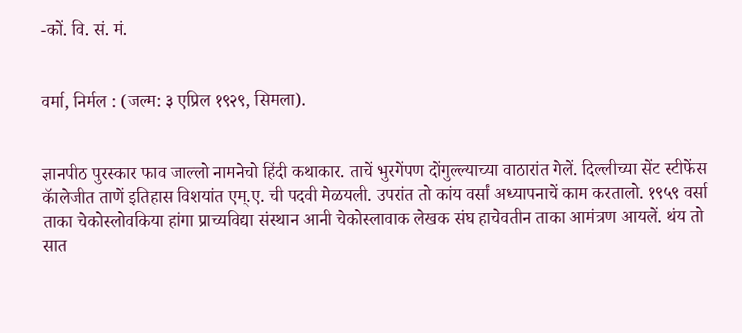-कों. वि. सं. मं.


वर्मा, निर्मल : (जल्म: ३ एप्रिल १९२९, सिमला).


ज्ञानपीठ पुरस्कार फाव जाल्लो नामनेचो हिंदी कथाकार. ताचें भुरगेंपण दोंगुल्ल्याच्या वाठारांत गेलें. दिल्लीच्या सेंट स्टीफेंस कॅालेजीत ताणें इतिहास विशयांत एम्.ए. ची पदवी मेळयली. उपरांत तो कांय वर्सां अध्यापनाचें काम करतालो. १९५९ वर्सा ताका चेकोस्लोवकिया हांगा प्राच्यविद्या संस्थान आनी चेकोस्लावाक लेखक संघ हाचेवतीन ताका आमंत्रण आयलें. थंय तो सात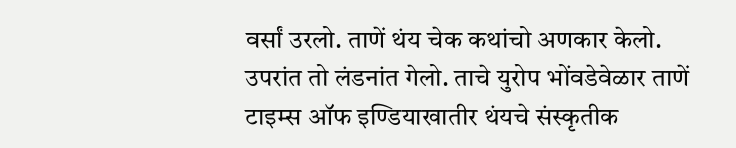वर्सां उरलो. ताणें थंय चेक कथांचो अणकार केलो. उपरांत तो लंडनांत गेलो. ताचे युरोप भोंवडेवेळार ताणें टाइम्स ऑफ इण्डियाखातीर थंयचे संस्कृतीक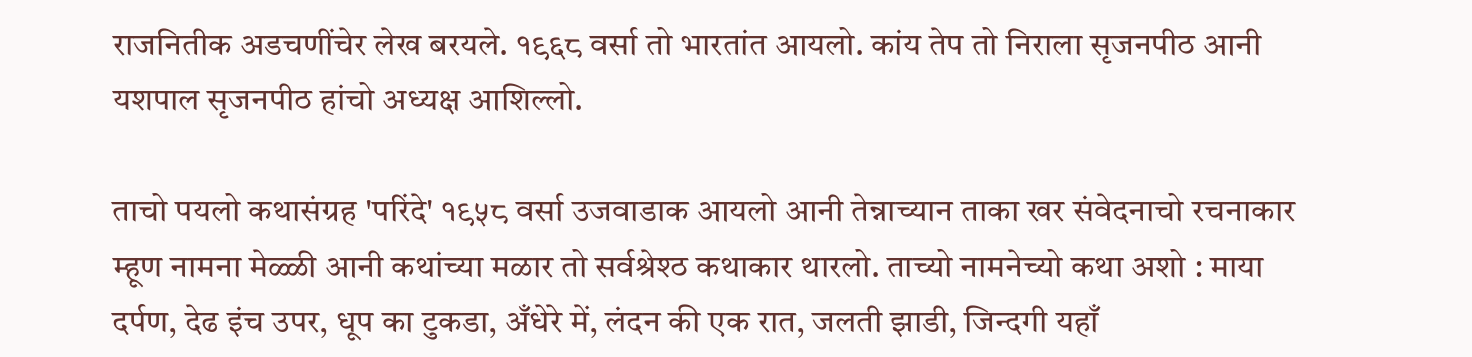राजनितीक अडचणींचेर लेख बरयले. १९६८ वर्सा तो भारतांत आयलो. कांय तेप तो निराला सृजनपीठ आनी यशपाल सृजनपीठ हांचो अध्यक्ष आशिल्लो.

ताचो पयलो कथासंग्रह 'परिंदे' १९५८ वर्सा उजवाडाक आयलो आनी तेन्नाच्यान ताका खर संवेदनाचो रचनाकार म्हूण नामना मेळ्ळी आनी कथांच्या मळार तो सर्वश्रेश्ठ कथाकार थारलो. ताच्यो नामनेच्यो कथा अशो : माया दर्पण, देढ इंच उपर, धूप का टुकडा, अँधेरे में, लंदन की एक रात, जलती झाडी, जिन्दगी यहाँ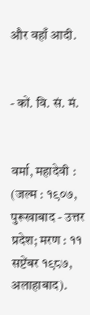और वहाँ आदी.


- कों. वि. सं. मं.


वर्मा, महादेवी : (जल्म : १९०७, पुरूखाबाद - उत्तर प्रदेश; मरण : ११ सप्टेंबर १९८७, अलाहाबाद).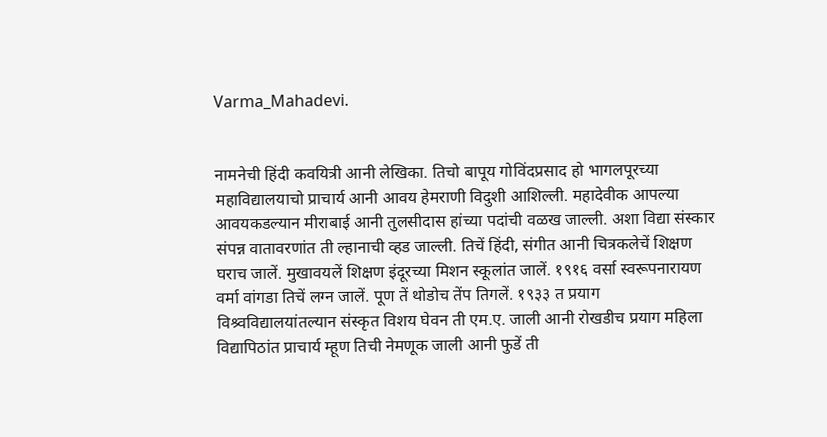Varma_Mahadevi.


नामनेची हिंदी कवयित्री आनी लेखिका. तिचो बापूय गोविंदप्रसाद हो भागलपूरच्या महाविद्यालयाचो प्राचार्य आनी आवय हेमराणी विदुशी आशिल्ली. महादेवीक आपल्या आवयकडल्यान मीराबाई आनी तुलसीदास हांच्या पदांची वळख जाल्ली. अशा विद्या संस्कार संपन्न वातावरणांत ती ल्हानाची व्हड जाल्ली. तिचें हिंदी, संगीत आनी चित्रकलेचें शिक्षण घराच जालें. मुखावयलें शिक्षण इंदूरच्या मिशन स्कूलांत जालें. १९१६ वर्सा स्वरूपनारायण वर्मा वांगडा तिचें लग्न जालें. पूण तें थोडोच तेंप तिगलें. १९३३ त प्रयाग विश्र्वविद्यालयांतल्यान संस्कृत विशय घेवन ती एम.ए. जाली आनी रोखडीच प्रयाग महिला विद्यापिठांत प्राचार्य म्हूण तिची नेमणूक जाली आनी फुडें ती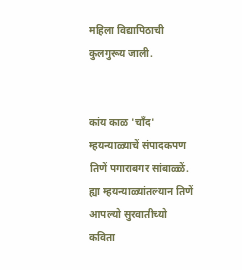महिला विद्यापिठाची कुलगुरूय जाली.


कांय काळ 'चाँद' म्हयन्याळ्याचें संपादकपण तिणें पगाराबगर सांबाळ्ळें. ह्या म्हयन्याळ्यांतल्यान तिणें आपल्यो सुरवातीच्यो कविता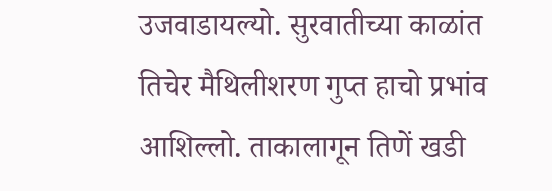उजवाडायल्यो. सुरवातीच्या काळांत तिचेर मैथिलीशरण गुप्त हाचो प्रभांव आशिल्लो. ताकालागून तिणें खडी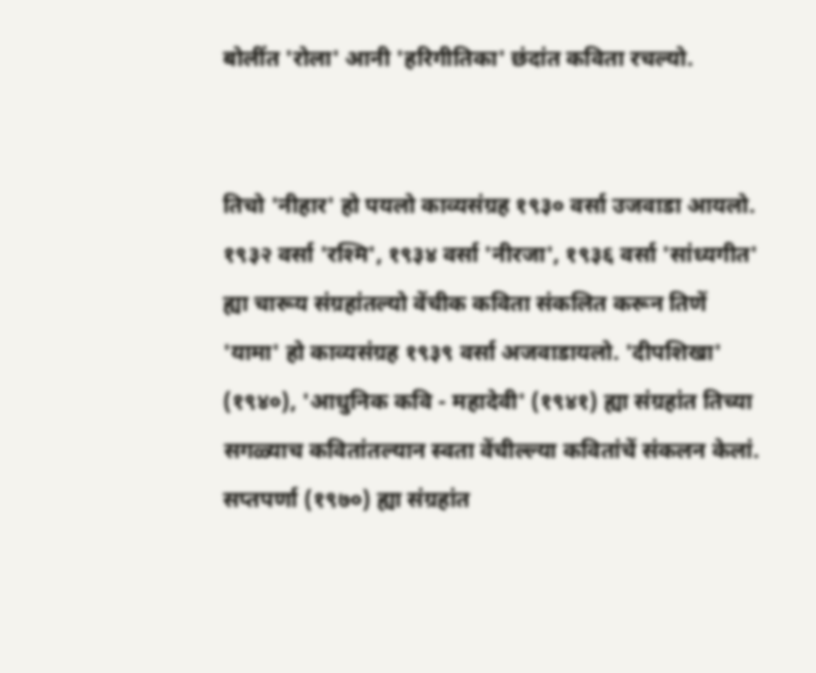बोलींत 'रोला' आनी 'हरिगीतिका' छंदांत कविता रचल्यो.


तिचो 'नीहार' हो पयलो काव्यसंग्रह १९३० वर्सा उजवाडा आयलो. १९३२ वर्सा 'रश्मि', १९३४ वर्सा 'नीरजा', १९३६ वर्सा 'सांध्यगीत' ह्या चारूय संग्रहांतल्यो वेंचीक कविता संकलित करून तिणें 'यामा' हो काव्यसंग्रह १९३९ वर्सा अजवाडायलो. 'दीपशिखा' (१९४०), 'आधुनिक कवि - महादेवी' (१९४१) ह्या संग्रहांत तिच्या सगळ्याच कवितांतल्यान स्वता वेंचील्ल्या कवितांचें संकलन केलां. सप्तपर्णा (१९७०) ह्या संग्रहांत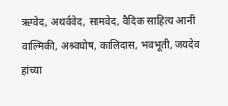ऋग्वेद, अथर्ववेद, सामवेद, वैदिक साहित्य आनी वाल्मिकी, अश्र्वघोष, कालिदास, भवभूती, जयदेव हांच्या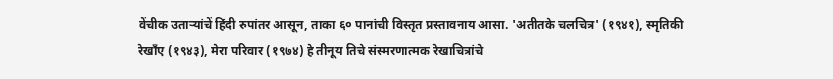वेंचीक उताऱ्यांचें हिंदी रुपांतर आसून, ताका ६० पानांची विस्तृत प्रस्तावनाय आसा. 'अतीतके चलचित्र' (१९४१), स्मृतिकी रेखाँए (१९४३), मेरा परिवार (१९७४) हे तीनूय तिचे संस्मरणात्मक रेखाचित्रांचे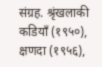संग्रह. श्रृंखलाकी कडियाँ (१९५०), क्षणदा (१९५६),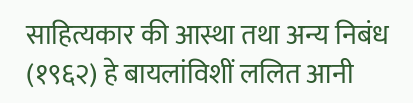साहित्यकार की आस्था तथा अन्य निबंध (१९६२) हे बायलांविशीं ललित आनी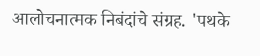आलोचनात्मक निबंदांचे संग्रह. 'पथके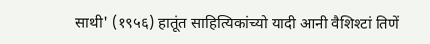साथी' (१९५६) हातूंत साहित्यिकांच्यो यादी आनी वैशिश्टां तिणें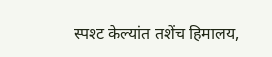स्पश्ट केल्यांत तशेंच हिमालय,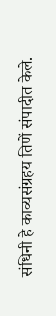संधिनी हे काव्यसंग्रहय तिणें संपादीत केले.